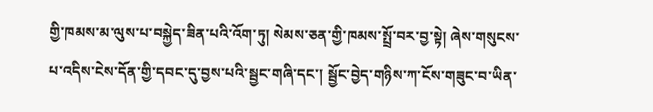གྱི་ཁམས་མ་ལུས་པ་བསྐྱེད་ཟིན་པའི་འོག་ཏུ། སེམས་ཅན་གྱི་ཁམས་སྤྲོ་བར་བྱ་སྟེ། ཞེས་གསུངས་པ་འདིས་ངེས་དོན་གྱི་དབང་དུ་བྱས་པའི་སྦྱང་གཞི་དང་། སྦྱོང་བྱེད་གཉིས་ཀ་ངོས་གཟུང་བ་ཡིན་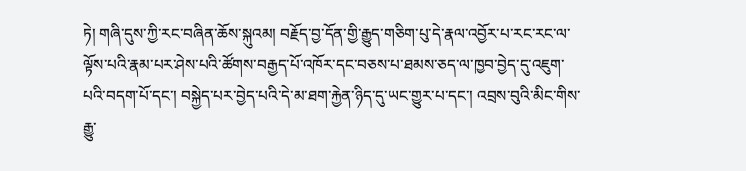ཏེ། གཞི་དུས་ཀྱི་རང་བཞིན་ཆོས་སྐུའམ། བརྗོད་བྱ་དོན་གྱི་རྒྱུད་གཅིག་པུ་དེ་རྣལ་འབྱོར་པ་རང་རང་ལ་ལྟོས་པའི་རྣམ་པར་ཤེས་པའི་ཚོགས་བརྒྱད་པོ་འཁོར་དང་བཅས་པ་ཐམས་ཅད་ལ་ཁྱབ་བྱེད་དུ་འཇུག་པའི་བདག་པོ་དང་། བསྐྱེད་པར་བྱེད་པའི་དེ་མ་ཐག་རྐྱེན་ཉིད་དུ་ཡང་གྱུར་པ་དང་། འབྲས་བུའི་མིང་གིས་རྒྱུ་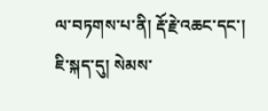ལ་བཏགས་པ་ནི། རྡོ་རྗེ་འཆང་དང་། ཇི་སྐད་དུ། སེམས་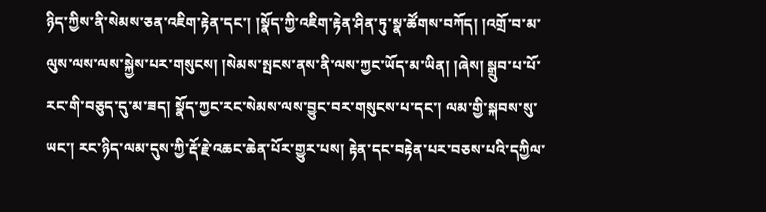ཉིད་ཀྱིས་ནི་སེམས་ཅན་འཇིག་རྟེན་དང་། །སྣོད་ཀྱི་འཇིག་རྟེན་ཤིན་ཏུ་སྣ་ཚོགས་བཀོད། །འགྲོ་བ་མ་ལུས་ལས་ལས་སྐྱེས་པར་གསུངས། །སེམས་སྤངས་ནས་ནི་ལས་ཀྱང་ཡོད་མ་ཡིན། །ཞེས། སྒྲུབ་པ་པོ་རང་གི་བཅུད་དུ་མ་ཟད། སྣོད་ཀྱང་རང་སེམས་ལས་བྱུང་བར་གསུངས་པ་དང་། ལམ་གྱི་སྐབས་སུ་ཡང་། རང་ཉིད་ལམ་དུས་ཀྱི་རྡོ་རྗེ་འཆང་ཆེན་པོར་གྱུར་པས། རྟེན་དང་བརྟེན་པར་བཅས་པའི་དཀྱིལ་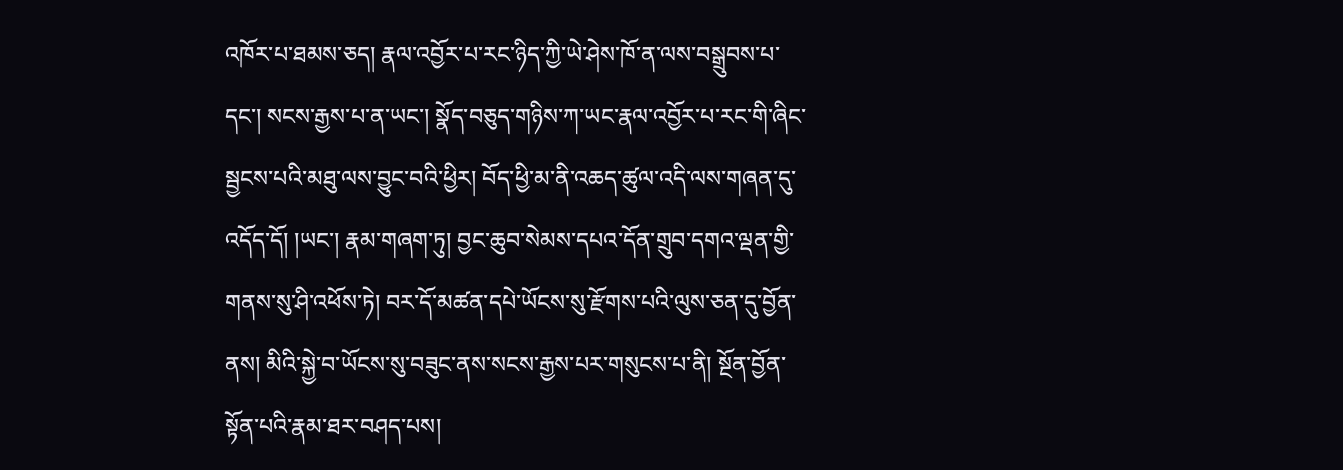འཁོར་པ་ཐམས་ཅད། རྣལ་འབྱོར་པ་རང་ཉིད་ཀྱི་ཡེ་ཤེས་ཁོ་ན་ལས་བསྒྲུབས་པ་དང་། སངས་རྒྱས་པ་ན་ཡང་། སྣོད་བཅུད་གཉིས་ཀ་ཡང་རྣལ་འབྱོར་པ་རང་གི་ཞིང་སྦྱངས་པའི་མཐུ་ལས་བྱུང་བའི་ཕྱིར། བོད་ཕྱི་མ་ནི་འཆད་ཚུལ་འདི་ལས་གཞན་དུ་འདོད་དོ། །ཡང་། རྣམ་གཞག་ཏུ། བྱང་ཆུབ་སེམས་དཔའ་དོན་གྲུབ་དགའ་ལྡན་གྱི་གནས་སུ་ཤི་འཕོས་ཏེ། བར་དོ་མཚན་དཔེ་ཡོངས་སུ་རྫོགས་པའི་ལུས་ཅན་དུ་བྱོན་ནས། མིའི་སྐྱེ་བ་ཡོངས་སུ་བཟུང་ནས་སངས་རྒྱས་པར་གསུངས་པ་ནི། སྔོན་བྱོན་སྟོན་པའི་རྣམ་ཐར་བཤད་པས།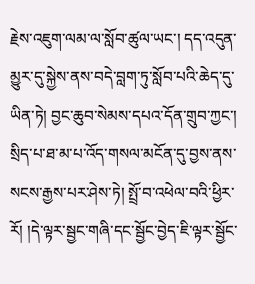རྗེས་འཇུག་ལམ་ལ་སློབ་ཚུལ་ཡང་། དད་འདུན་མྱུར་དུ་སྐྱེས་ནས་བདེ་བླག་ཏུ་སློབ་པའི་ཆེད་དུ་ཡིན་ཏེ། བྱང་ཆུབ་སེམས་དཔའ་དོན་གྲུབ་ཀྱང་། སྲིད་པ་ཐ་མ་པ་འོད་གསལ་མངོན་དུ་བྱས་ནས་སངས་རྒྱས་པར་ཤེས་ཏེ། སྤྲོ་བ་འཕེལ་བའི་ཕྱིར་རོ། །དེ་ལྟར་སྦྱང་གཞི་དང་སྦྱོང་བྱེད་ཇི་ལྟར་སྦྱོང་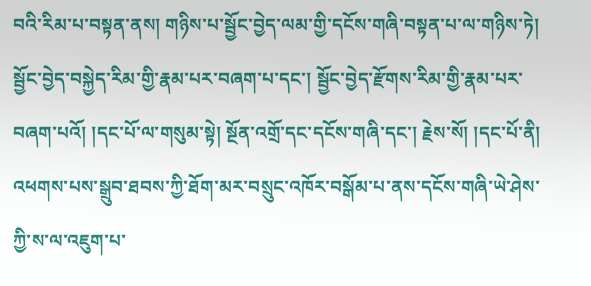བའི་རིམ་པ་བསྟན་ནས། གཉིས་པ་སྦྱོང་བྱེད་ལམ་གྱི་དངོས་གཞི་བསྟན་པ་ལ་གཉིས་ཏེ། སྦྱོང་བྱེད་བསྐྱེད་རིམ་གྱི་རྣམ་པར་བཞག་པ་དང་། སྦྱོང་བྱེད་རྫོགས་རིམ་གྱི་རྣམ་པར་བཞག་པའོ། །དང་པོ་ལ་གསུམ་སྟེ། སྔོན་འགྲོ་དང་དངོས་གཞི་དང་། རྗེས་སོ། །དང་པོ་ནི། འཕགས་པས་སྒྲུབ་ཐབས་ཀྱི་ཐོག་མར་བསྲུང་འཁོར་བསྒོམ་པ་ནས་དངོས་གཞི་ཡེ་ཤེས་ཀྱི་ས་ལ་འཇུག་པ་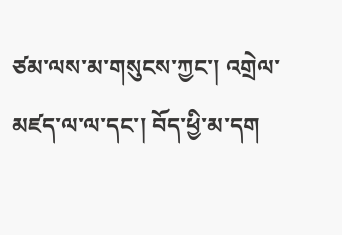ཙམ་ལས་མ་གསུངས་ཀྱང་། འགྲེལ་མཛད་ལ་ལ་དང་། བོད་ཕྱི་མ་དག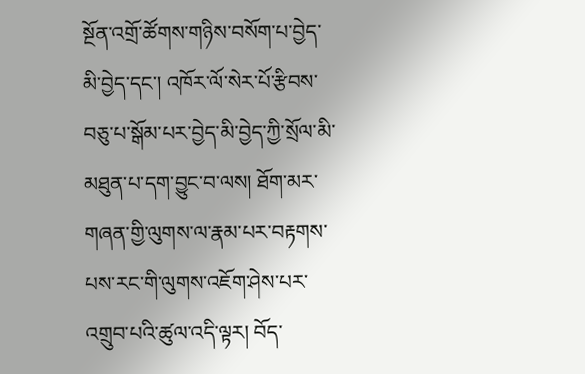སྔོན་འགྲོ་ཚོགས་གཉིས་བསོག་པ་བྱེད་མི་བྱེད་དང་། འཁོར་ལོ་སེར་པོ་རྩིབས་བཅུ་པ་སྒོམ་པར་བྱེད་མི་བྱེད་ཀྱི་སྲོལ་མི་མཐུན་པ་དག་བྱུང་བ་ལས། ཐོག་མར་གཞན་གྱི་ལུགས་ལ་རྣམ་པར་བརྟགས་པས་རང་གི་ལུགས་འཇོག་ཤེས་པར་འགྲུབ་པའི་ཚུལ་འདི་ལྟར། བོད་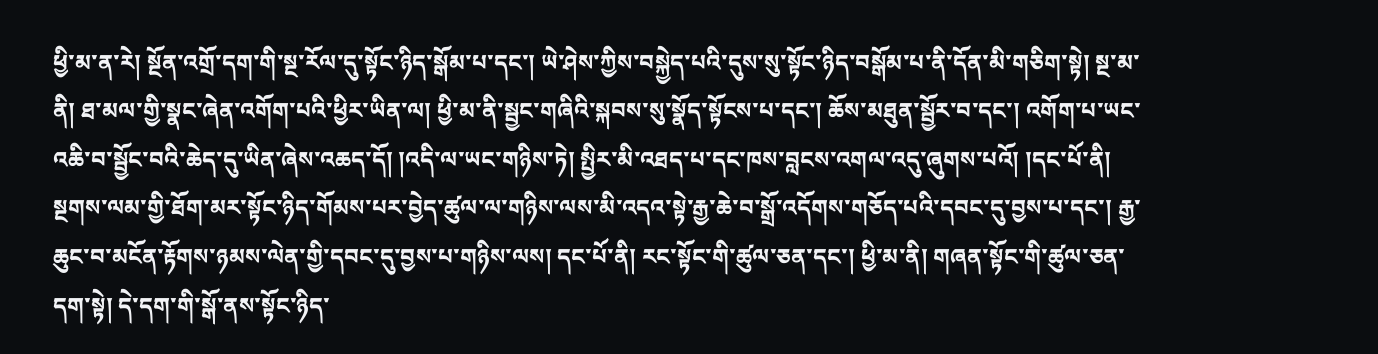ཕྱི་མ་ན་རེ། སྔོན་འགྲོ་དག་གི་སྔ་རོལ་དུ་སྟོང་ཉིད་སྒོམ་པ་དང་། ཡེ་ཤེས་ཀྱིས་བསྐྱེད་པའི་དུས་སུ་སྟོང་ཉིད་བསྒོམ་པ་ནི་དོན་མི་གཅིག་སྟེ། སྔ་མ་ནི། ཐ་མལ་གྱི་སྣང་ཞེན་འགོག་པའི་ཕྱིར་ཡིན་ལ། ཕྱི་མ་ནི་སྦྱང་གཞིའི་སྐབས་སུ་སྣོད་སྟོངས་པ་དང་། ཆོས་མཐུན་སྦྱོར་བ་དང་། འགོག་པ་ཡང་འཆི་བ་སྦྱོང་བའི་ཆེད་དུ་ཡིན་ཞེས་འཆད་དོ། །འདི་ལ་ཡང་གཉིས་ཏེ། སྤྱིར་མི་འཐད་པ་དང་ཁས་བླངས་འགལ་འདུ་ཞུགས་པའོ། །དང་པོ་ནི། སྔགས་ལམ་གྱི་ཐོག་མར་སྟོང་ཉིད་གོམས་པར་བྱེད་ཚུལ་ལ་གཉིས་ལས་མི་འདའ་སྟེ་རྒྱ་ཆེ་བ་སྒྲོ་འདོགས་གཅོད་པའི་དབང་དུ་བྱས་པ་དང་། རྒྱ་ཆུང་བ་མངོན་རྟོགས་ཉམས་ལེན་གྱི་དབང་དུ་བྱས་པ་གཉིས་ལས། དང་པོ་ནི། རང་སྟོང་གི་ཚུལ་ཅན་དང་། ཕྱི་མ་ནི། གཞན་སྟོང་གི་ཚུལ་ཅན་དག་སྟེ། དེ་དག་གི་སྒོ་ནས་སྟོང་ཉིད་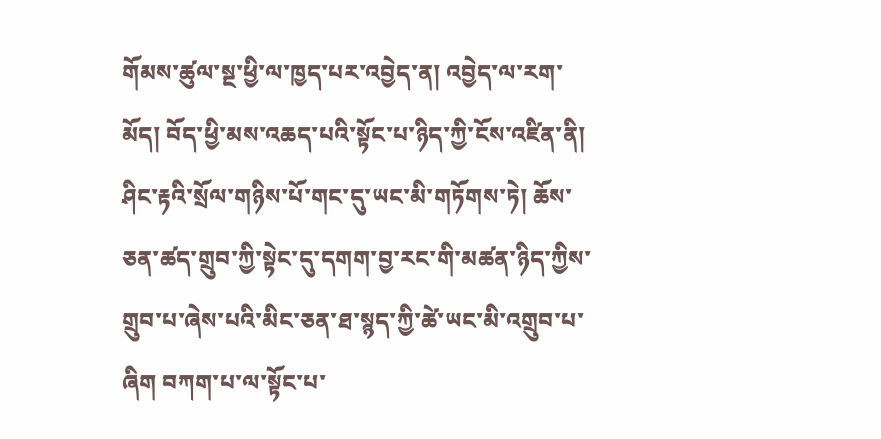གོམས་ཚུལ་སྔ་ཕྱི་ལ་ཁྱད་པར་འབྱེད་ན། འབྱེད་ལ་རག་མོད། བོད་ཕྱི་མས་འཆད་པའི་སྟོང་པ་ཉིད་ཀྱི་ངོས་འཛིན་ནི། ཤིང་རྟའི་སྲོལ་གཉིས་པོ་གང་དུ་ཡང་མི་གཏོགས་ཏེ། ཆོས་ཅན་ཚད་གྲུབ་ཀྱི་སྟེང་དུ་དགག་བྱ་རང་གི་མཚན་ཉིད་ཀྱིས་གྲུབ་པ་ཞེས་པའི་མིང་ཅན་ཐ་སྙད་ཀྱི་ཚེ་ཡང་མི་འགྲུབ་པ་ཞིག བཀག་པ་ལ་སྟོང་པ་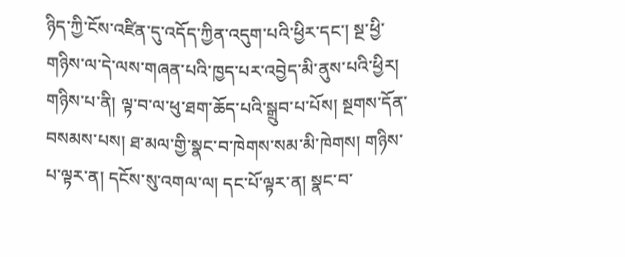ཉིད་ཀྱི་ངོས་འཛིན་དུ་འདོད་ཀྱིན་འདུག་པའི་ཕྱིར་དང་། སྔ་ཕྱི་གཉིས་ལ་དེ་ལས་གཞན་པའི་ཁྱད་པར་འབྱེད་མི་ནུས་པའི་ཕྱིར། གཉིས་པ་ནི། ལྟ་བ་ལ་ཕུ་ཐག་ཆོད་པའི་སྒྲུབ་པ་པོས། སྔགས་དོན་བསམས་པས། ཐ་མལ་གྱི་སྣང་བ་ཁེགས་སམ་མི་ཁེགས། གཉིས་པ་ལྟར་ན། དངོས་སུ་འགལ་ལ། དང་པོ་ལྟར་ན། སྣང་བ་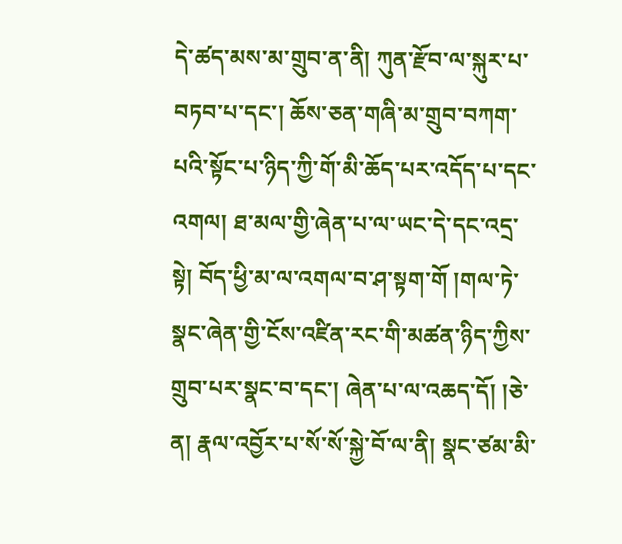དེ་ཚད་མས་མ་གྲུབ་ན་ནི། ཀུན་རྫོབ་ལ་སྐུར་པ་བཏབ་པ་དང་། ཆོས་ཅན་གཞི་མ་གྲུབ་བཀག་པའི་སྟོང་པ་ཉིད་ཀྱི་གོ་མི་ཆོད་པར་འདོད་པ་དང་འགལ། ཐ་མལ་གྱི་ཞེན་པ་ལ་ཡང་དེ་དང་འདྲ་སྟེ། བོད་ཕྱི་མ་ལ་འགལ་བ་ཤ་སྟག་གོ །གལ་ཏེ་སྣང་ཞེན་གྱི་ངོས་འཛིན་རང་གི་མཚན་ཉིད་ཀྱིས་གྲུབ་པར་སྣང་བ་དང་། ཞེན་པ་ལ་འཆད་དོ། །ཅེ་ན། རྣལ་འབྱོར་པ་སོ་སོ་སྐྱེ་བོ་ལ་ནི། སྣང་ཙམ་མི་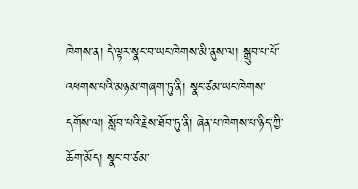ཁེགས་ན། དེ་ལྟར་སྣང་བ་ཡང་ཁེགས་མི་ནུས་ལ། སྒྲུབ་པ་པོ་འཕགས་པའི་མཉམ་གཞག་ཏུ་ནི། སྣང་ཙམ་ཡང་ཁེགས་དགོས་ལ། སློབ་པའི་རྗེས་ཐོབ་ཏུ་ནི། ཞེན་པ་ཁེགས་པ་ཉིད་ཀྱི་ཆོག་མོད། སྣང་བ་ཙམ་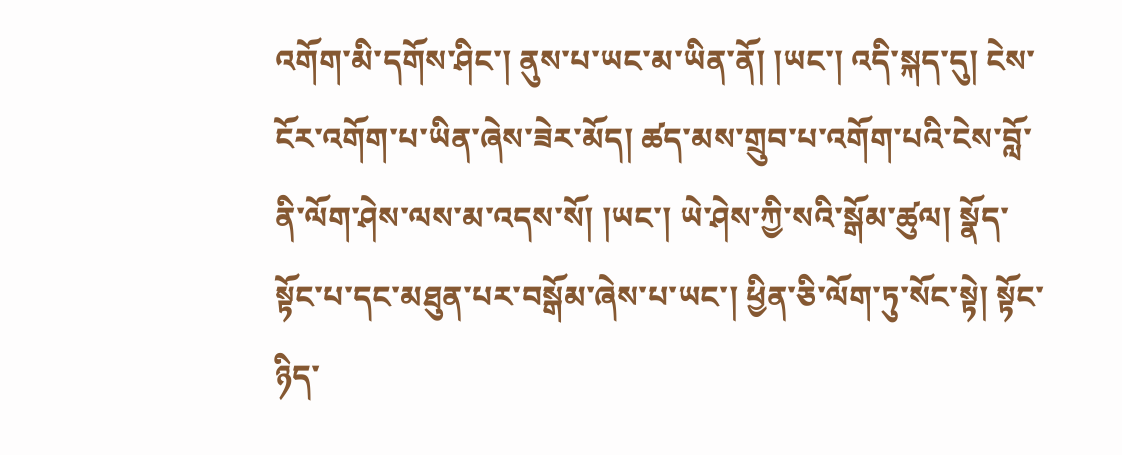འགོག་མི་དགོས་ཤིང་། ནུས་པ་ཡང་མ་ཡིན་ནོ། །ཡང་། འདི་སྐད་དུ། ངེས་ངོར་འགོག་པ་ཡིན་ཞེས་ཟེར་མོད། ཚད་མས་གྲུབ་པ་འགོག་པའི་ངེས་བློ་ནི་ལོག་ཤེས་ལས་མ་འདས་སོ། །ཡང་། ཡེ་ཤེས་ཀྱི་སའི་སྒོམ་ཚུལ། སྣོད་སྟོང་པ་དང་མཐུན་པར་བསྒོམ་ཞེས་པ་ཡང་། ཕྱིན་ཅི་ལོག་ཏུ་སོང་སྟེ། སྟོང་ཉིད་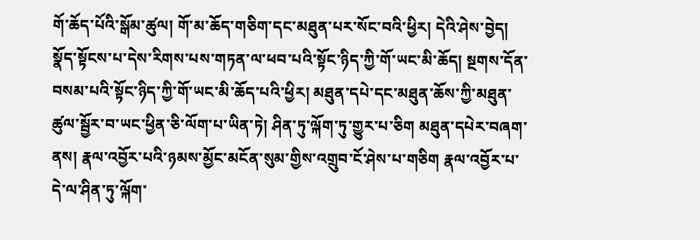གོ་ཆོད་པོའི་སྒོམ་ཚུལ། གོ་མ་ཆོད་གཅིག་དང་མཐུན་པར་སོང་བའི་ཕྱིར། དེའི་ཤེས་བྱེད། སྣོད་སྟོངས་པ་དེས་རིགས་པས་གཏན་ལ་ཕབ་པའི་སྟོང་ཉིད་ཀྱི་གོ་ཡང་མི་ཆོད། སྔགས་དོན་བསམ་པའི་སྟོང་ཉིད་ཀྱི་གོ་ཡང་མི་ཆོད་པའི་ཕྱིར། མཐུན་དཔེ་དང་མཐུན་ཆོས་ཀྱི་མཐུན་ཚུལ་སྦྱོར་བ་ཡང་ཕྱིན་ཅི་ལོག་པ་ཡིན་ཏེ། ཤིན་ཏུ་ལྐོག་ཏུ་གྱུར་པ་ཅིག མཐུན་དཔེར་བཞག་ནས། རྣལ་འབྱོར་པའི་ཉམས་མྱོང་མངོན་སུམ་གྱིས་འགྲུབ་ངོ་ཤེས་པ་གཅིག རྣལ་འབྱོར་པ་དེ་ལ་ཤིན་ཏུ་ལྐོག་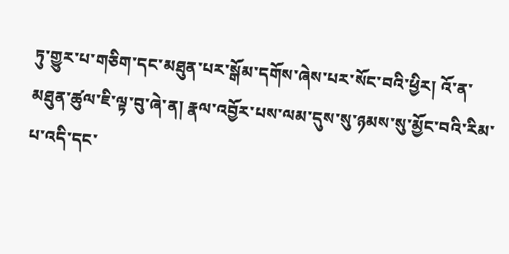ཏུ་གྱུར་པ་གཅིག་དང་མཐུན་པར་སྒོམ་དགོས་ཞེས་པར་སོང་བའི་ཕྱིར། འོ་ན་མཐུན་ཚུལ་ཇི་ལྟ་བུ་ཞེ་ན། རྣལ་འབྱོར་པས་ལམ་དུས་སུ་ཉམས་སུ་མྱོང་བའི་རིམ་པ་འདི་དང་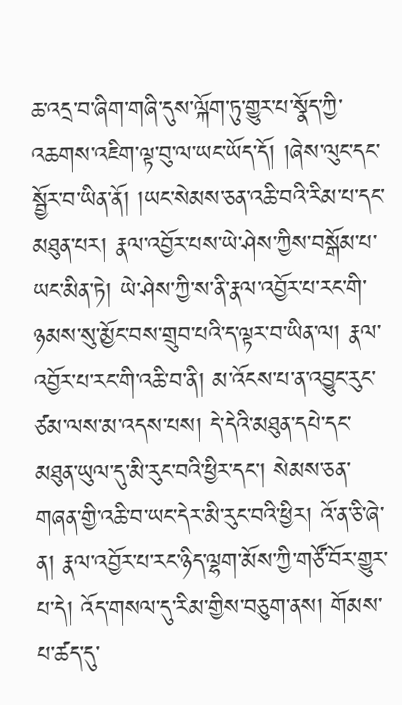ཆ་འདྲ་བ་ཞིག་གཞི་དུས་ལྐོག་ཏུ་གྱུར་པ་སྣོད་ཀྱི་འཆགས་འཇིག་ལྟ་བུ་ལ་ཡང་ཡོད་དོ། །ཞེས་ལུང་དང་སྦྱོར་བ་ཡིན་ནོ། །ཡང་སེམས་ཅན་འཆི་བའི་རིམ་པ་དང་མཐུན་པར། རྣལ་འབྱོར་པས་ཡེ་ཤེས་ཀྱིས་བསྒོམ་པ་ཡང་མིན་ཏེ། ཡེ་ཤེས་ཀྱི་ས་ནི་རྣལ་འབྱོར་པ་རང་གི་ཉམས་སུ་མྱོང་བས་གྲུབ་པའི་ད་ལྟར་བ་ཡིན་ལ། རྣལ་འབྱོར་པ་རང་གི་འཆི་བ་ནི། མ་འོངས་པ་ན་འབྱུང་རུང་ཙམ་ལས་མ་འདས་པས། དེ་དེའི་མཐུན་དཔེ་དང་མཐུན་ཡུལ་དུ་མི་རུང་བའི་ཕྱིར་དང་། སེམས་ཅན་གཞན་གྱི་འཆི་བ་ཡང་དེར་མི་རུང་བའི་ཕྱིར། འོ་ན་ཅི་ཞེ་ན། རྣལ་འབྱོར་པ་རང་ཉིད་ལྷག་མོས་ཀྱི་གཙོ་བོར་གྱུར་པ་དེ། འོད་གསལ་དུ་རིམ་གྱིས་བཅུག་ནས། གོམས་པ་ཚད་དུ་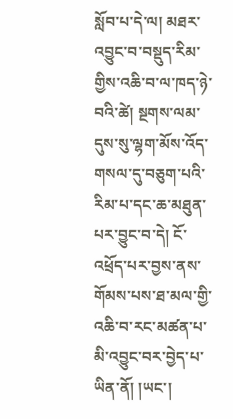སློབ་པ་དེ་ལ། མཐར་འབྱུང་བ་བསྡུད་རིམ་གྱིས་འཆི་བ་ལ་ཁད་ཉེ་བའི་ཚེ། སྔགས་ལམ་དུས་སུ་ལྷག་མོས་འོད་གསལ་དུ་བཅུག་པའི་རིམ་པ་དང་ཆ་མཐུན་པར་བྱུང་བ་དེ། ངོ་འཕྲོད་པར་བྱས་ནས་གོམས་པས་ཐ་མལ་གྱི་འཆི་བ་རང་མཚན་པ་མི་འབྱུང་བར་བྱེད་པ་ཡིན་ནོ། །ཡང་།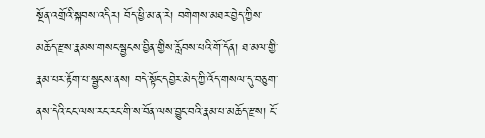སྔོན་འགྲོའི་སྐབས་འདིར། བོད་ཕྱི་མ་ན་རེ། བགེགས་མཐར་བྱེད་ཀྱིས་མཆོད་རྫས་རྣམས་གསང་སྦྱངས་བྱིན་གྱིས་རློབས་པའི་གོ་དོན། ཐ་མལ་གྱི་རྣམ་པར་རྟོག་པ་སྦྱངས་ནས། བདེ་སྟོང་དབྱེར་མེད་ཀྱི་འོད་གསལ་དུ་བཅུག་ནས་དེའི་ངང་ལས་རང་རང་གི་ས་བོན་ལས་བྱུང་བའི་རྣམ་པ་མཆོད་རྫས། ངོ་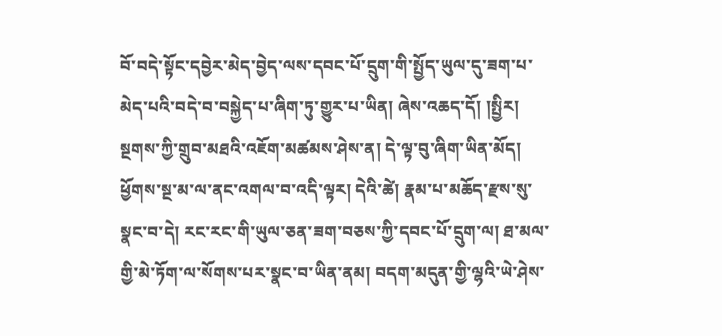བོ་བདེ་སྟོང་དབྱེར་མེད་བྱེད་ལས་དབང་པོ་དྲུག་གི་སྤྱོད་ཡུལ་དུ་ཟག་པ་མེད་པའི་བདེ་བ་བསྐྱེད་པ་ཞིག་ཏུ་གྱུར་པ་ཡིན། ཞེས་འཆད་དོ། །སྤྱིར། སྔགས་ཀྱི་གྲུབ་མཐའི་འཇོག་མཚམས་ཤེས་ན། དེ་ལྟ་བུ་ཞིག་ཡིན་མོད། ཕྱོགས་སྔ་མ་ལ་ནང་འགལ་བ་འདི་ལྟར། དེའི་ཚེ། རྣམ་པ་མཆོད་རྫས་སུ་སྣང་བ་དེ། རང་རང་གི་ཡུལ་ཅན་ཟག་བཅས་ཀྱི་དབང་པོ་དྲུག་ལ། ཐ་མལ་གྱི་མེ་ཏོག་ལ་སོགས་པར་སྣང་བ་ཡིན་ནམ། བདག་མདུན་གྱི་ལྷའི་ཡེ་ཤེས་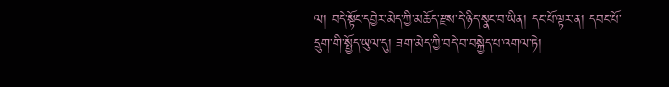ལ། བདེ་སྟོང་དབྱེར་མེད་ཀྱི་མཆོད་རྫས་དེ་ཉིད་སྣང་བ་ཡིན། དང་པོ་ལྟར་ན། དབང་པོ་དྲུག་གི་སྤྱོད་ཡུལ་དུ། ཟག་མེད་ཀྱི་བདེ་བ་བསྐྱེད་པ་འགལ་ཏེ།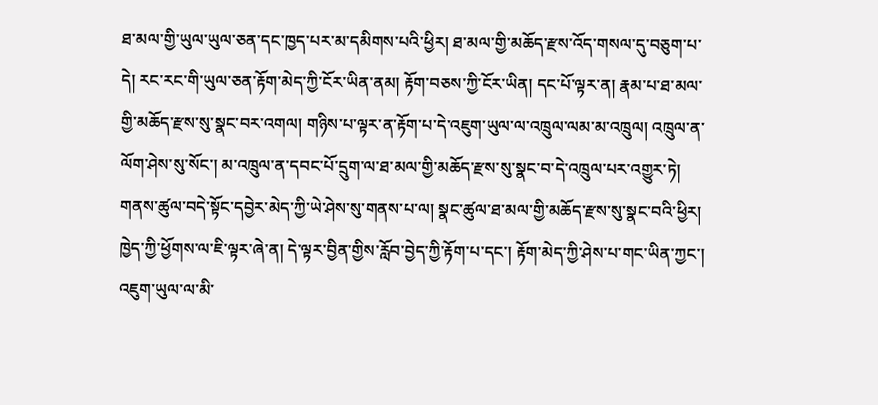ཐ་མལ་གྱི་ཡུལ་ཡུལ་ཅན་དང་ཁྱད་པར་མ་དམིགས་པའི་ཕྱིར། ཐ་མལ་གྱི་མཆོད་རྫས་འོད་གསལ་དུ་བཅུག་པ་དེ། རང་རང་གི་ཡུལ་ཅན་རྟོག་མེད་ཀྱི་ངོར་ཡིན་ནམ། རྟོག་བཅས་ཀྱི་ངོར་ཡིན། དང་པོ་ལྟར་ན། རྣམ་པ་ཐ་མལ་གྱི་མཆོད་རྫས་སུ་སྣང་བར་འགལ། གཉིས་པ་ལྟར་ན་རྟོག་པ་དེ་འཇུག་ཡུལ་ལ་འཁྲུལ་ལམ་མ་འཁྲུལ། འཁྲུལ་ན་ལོག་ཤེས་སུ་སོང་། མ་འཁྲུལ་ན་དབང་པོ་དྲུག་ལ་ཐ་མལ་གྱི་མཆོད་རྫས་སུ་སྣང་བ་དེ་འཁྲུལ་པར་འགྱུར་ཏེ། གནས་ཚུལ་བདེ་སྟོང་དབྱེར་མེད་ཀྱི་ཡེ་ཤེས་སུ་གནས་པ་ལ། སྣང་ཚུལ་ཐ་མལ་གྱི་མཆོད་རྫས་སུ་སྣང་བའི་ཕྱིར། ཁྱེད་ཀྱི་ཕྱོགས་ལ་ཇི་ལྟར་ཞེ་ན། དེ་ལྟར་བྱིན་གྱིས་རློབ་བྱེད་ཀྱི་རྟོག་པ་དང་། རྟོག་མེད་ཀྱི་ཤེས་པ་གང་ཡིན་ཀྱང་། འཇུག་ཡུལ་ལ་མི་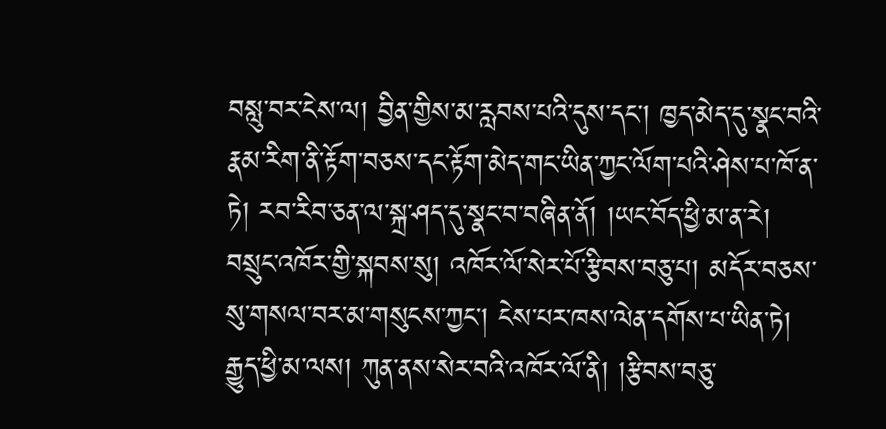བསླུ་བར་ངེས་ལ། བྱིན་གྱིས་མ་རླབས་པའི་དུས་དང་། ཁྱད་མེད་དུ་སྣང་བའི་རྣམ་རིག་ནི་རྟོག་བཅས་དང་རྟོག་མེད་གང་ཡིན་ཀྱང་ལོག་པའི་ཤེས་པ་ཁོ་ན་ཏེ། རབ་རིབ་ཅན་ལ་སྐྲ་ཤད་དུ་སྣང་བ་བཞིན་ནོ། །ཡང་བོད་ཕྱི་མ་ན་རེ། བསྲུང་འཁོར་གྱི་སྐབས་སུ། འཁོར་ལོ་སེར་པོ་རྩིབས་བཅུ་པ། མདོར་བཅས་སུ་གསལ་བར་མ་གསུངས་ཀྱང་། ངེས་པར་ཁས་ལེན་དགོས་པ་ཡིན་ཏེ། རྒྱུད་ཕྱི་མ་ལས། ཀུན་ནས་སེར་བའི་འཁོར་ལོ་ནི། །རྩིབས་བཅུ་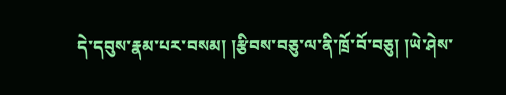དེ་དབུས་རྣམ་པར་བསམ། །རྩིབས་བཅུ་ལ་ནི་ཁྲོ་བོ་བཅུ། །ཡེ་ཤེས་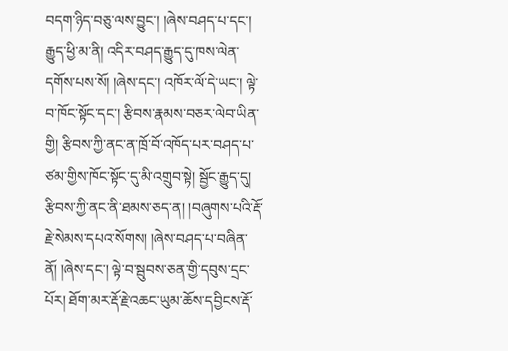བདག་ཉིད་བཅུ་ལས་བྱུང་། །ཞེས་བཤད་པ་དང་། རྒྱུད་ཕྱི་མ་ནི། འདིར་བཤད་རྒྱུད་དུ་ཁས་ལེན་དགོས་པས་སོ། །ཞེས་དང་། འཁོར་ལོ་དེ་ཡང་། ལྟེ་བ་ཁོང་སྟོང་དང་། རྩིབས་རྣམས་བཅར་ལེབ་ཡིན་གྱི། རྩིབས་ཀྱི་ནང་ན་ཁྲོ་བོ་འཁོད་པར་བཤད་པ་ཙམ་གྱིས་ཁོང་སྟོང་དུ་མི་འགྲུབ་སྟེ། སྦྱོང་རྒྱུད་དུ། རྩིབས་ཀྱི་ནང་ནི་ཐམས་ཅད་ན། །བཞུགས་པའི་རྡོ་རྗེ་སེམས་དཔའ་སོགས། །ཞེས་བཤད་པ་བཞིན་ནོ། །ཞེས་དང་། ལྟེ་བ་སྦུབས་ཅན་གྱི་དབུས་དྲང་པོར། ཐོག་མར་རྡོ་རྗེ་འཆང་ཡུམ་ཆོས་དབྱིངས་རྡོ་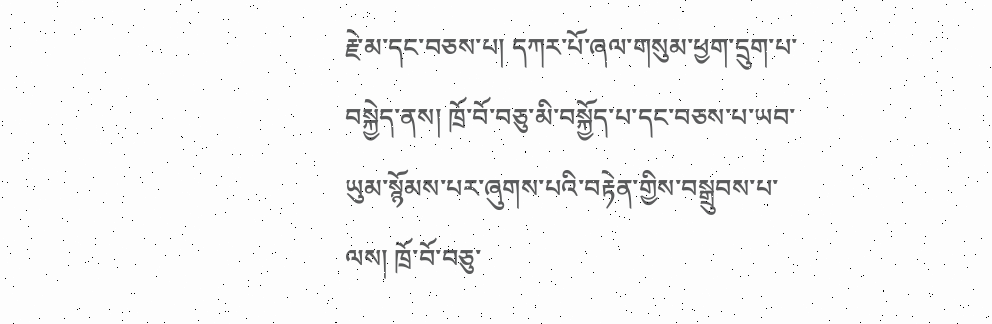རྗེ་མ་དང་བཅས་པ། དཀར་པོ་ཞལ་གསུམ་ཕྱག་དྲུག་པ་བསྐྱེད་ནས། ཁྲོ་བོ་བཅུ་མི་བསྐྱོད་པ་དང་བཅས་པ་ཡབ་ཡུམ་སྙོམས་པར་ཞུགས་པའི་བརྟེན་གྱིས་བསྒྲུབས་པ་ལས། ཁྲོ་བོ་བཅུ་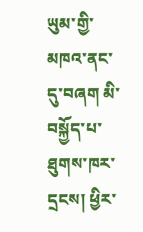ཡུམ་གྱི་མཁའ་ནང་དུ་བཞག མི་བསྐྱོད་པ་ཐུགས་ཁར་དྲངས། ཕྱིར་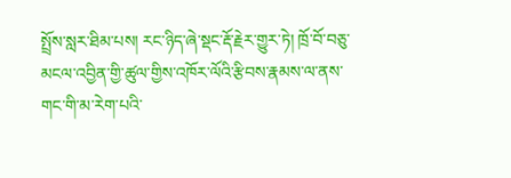སྤྲོས་སླར་ཐིམ་པས། རང་ཉིད་ཞེ་སྡང་རྡོ་རྗེར་གྱུར་ཏེ། ཁྲོ་བོ་བཅུ་མངལ་འབྱིན་གྱི་ཚུལ་གྱིས་འཁོར་ལོའི་རྩིབས་རྣམས་ལ་ནས་གང་གི་མ་རེག་པའི་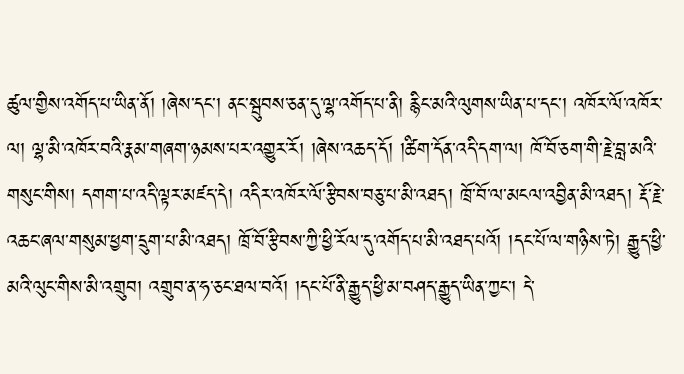ཚུལ་གྱིས་འགོད་པ་ཡིན་ནོ། །ཞེས་དང་། ནང་སྦུབས་ཅན་དུ་ལྷ་འགོད་པ་ནི། རྙིང་མའི་ལུགས་ཡིན་པ་དང་། འཁོར་ལོ་འཁོར་ལ། ལྷ་མི་འཁོར་བའི་རྣམ་གཞག་ཉམས་པར་འགྱུར་རོ། །ཞེས་འཆད་དོ། །ཚིག་དོན་འདི་དག་ལ། ཁོ་བོ་ཅག་གི་རྗེ་བླ་མའི་གསུང་གིས། དགག་པ་འདི་ལྟར་མཛད་དེ། འདིར་འཁོར་ལོ་རྩིབས་བཅུ་པ་མི་འཐད། ཁྲོ་བོ་ལ་མངལ་འབྱིན་མི་འཐད། རྡོ་རྗེ་འཆང་ཞལ་གསུམ་ཕྱག་དྲུག་པ་མི་འཐད། ཁྲོ་བོ་རྩིབས་ཀྱི་ཕྱི་རོལ་དུ་འགོད་པ་མི་འཐད་པའོ། །དང་པོ་ལ་གཉིས་ཏེ། རྒྱུད་ཕྱི་མའི་ལུང་གིས་མི་འགྲུབ། འགྲུབ་ན་ཧ་ཅང་ཐལ་བའོ། །དང་པོ་ནི་རྒྱུད་ཕྱི་མ་བཤད་རྒྱུད་ཡིན་ཀྱང་། དེ་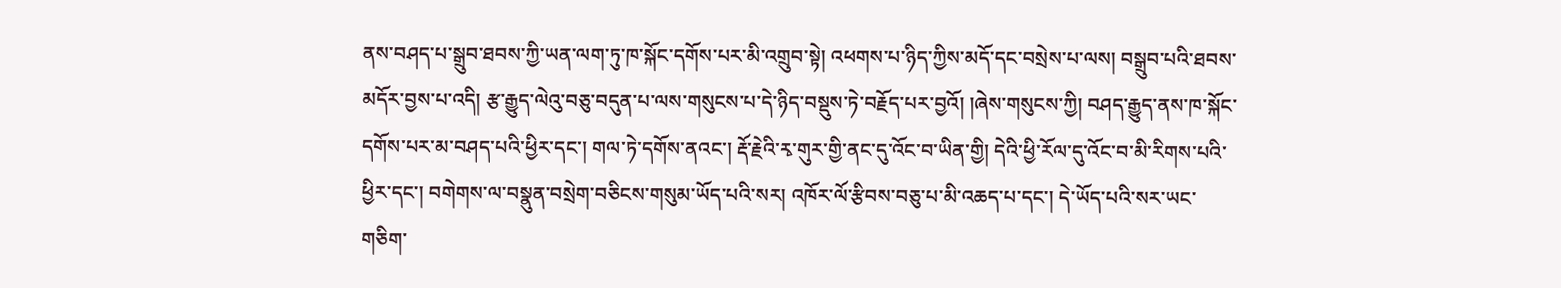ནས་བཤད་པ་སྒྲུབ་ཐབས་ཀྱི་ཡན་ལག་ཏུ་ཁ་སྐོང་དགོས་པར་མི་འགྲུབ་སྟེ། འཕགས་པ་ཉིད་ཀྱིས་མདོ་དང་བསྲེས་པ་ལས། བསྒྲུབ་པའི་ཐབས་མདོར་བྱས་པ་འདི། རྩ་རྒྱུད་ལེའུ་བཅུ་བདུན་པ་ལས་གསུངས་པ་དེ་ཉིད་བསྡུས་ཏེ་བརྗོད་པར་བྱའོ། །ཞེས་གསུངས་ཀྱི། བཤད་རྒྱུད་ནས་ཁ་སྐོང་དགོས་པར་མ་བཤད་པའི་ཕྱིར་དང་། གལ་ཏེ་དགོས་ནའང་། རྡོ་རྗེའི་རྭ་གུར་གྱི་ནང་དུ་འོང་བ་ཡིན་གྱི། དེའི་ཕྱི་རོལ་དུ་འོང་བ་མི་རིགས་པའི་ཕྱིར་དང་། བགེགས་ལ་བསྣུན་བསྲེག་བཅིངས་གསུམ་ཡོད་པའི་སར། འཁོར་ལོ་རྩིབས་བཅུ་པ་མི་འཆད་པ་དང་། དེ་ཡོད་པའི་སར་ཡང་གཅིག་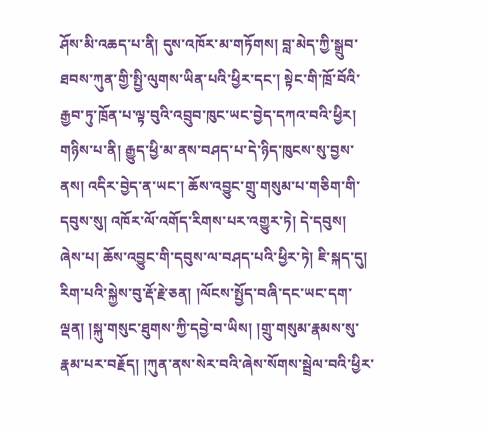ཤོས་མི་འཆད་པ་ནི། དུས་འཁོར་མ་གཏོགས། བླ་མེད་ཀྱི་སྒྲུབ་ཐབས་ཀུན་གྱི་སྤྱི་ལུགས་ཡིན་པའི་ཕྱིར་དང་། སྟེང་གི་ཁྲོ་བོའི་རྒྱབ་ཏུ་ཁྲོན་པ་ལྟ་བུའི་འབྲུབ་ཁུང་ཡང་བྱེད་དཀའ་བའི་ཕྱིར། གཉིས་པ་ནི། རྒྱུད་ཕྱི་མ་ནས་བཤད་པ་དེ་ཉིད་ཁུངས་སུ་བྱས་ནས། འདིར་བྱེད་ན་ཡང་། ཆོས་འབྱུང་གྲུ་གསུམ་པ་གཅིག་གི་དབུས་སུ། འཁོར་ལོ་འགོད་རིགས་པར་འགྱུར་ཏེ། དེ་དབུས། ཞེས་པ། ཆོས་འབྱུང་གི་དབུས་ལ་བཤད་པའི་ཕྱིར་ཏེ། ཇི་སྐད་དུ། རིག་པའི་སྐྱེས་བུ་རྡོ་རྗེ་ཅན། །ལོངས་སྤྱོད་བཞི་དང་ཡང་དག་ལྡན། །སྐུ་གསུང་ཐུགས་ཀྱི་དབྱེ་བ་ཡིས། །གྲུ་གསུམ་རྣམས་སུ་རྣམ་པར་བརྗོད། །ཀུན་ནས་སེར་བའི་ཞེས་སོགས་སྦྲེལ་བའི་ཕྱིར་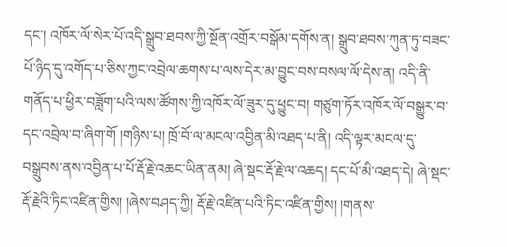དང་། འཁོར་ལོ་སེར་པོ་འདི་སྒྲུབ་ཐབས་ཀྱི་སྔོན་འགྲོར་བསྒོམ་དགོས་ན། སྒྲུབ་ཐབས་ཀུན་ཏུ་བཟང་པོ་ཉིད་དུ་འགོད་པ་ཅིས་ཀྱང་འབྲེལ་ཆགས་པ་ལས་དེར་མ་བྱུང་བས་བསལ་ལོ་དེས་ན། འདི་ནི་གནོད་པ་ཕྱིར་བཟློག་པའི་ལས་ཚོགས་ཀྱི་འཁོར་ལོ་ཟུར་དུ་ཕྱུང་བ། གཙུག་ཏོར་འཁོར་ལོ་བསྒྱུར་བ་དང་འབྲེལ་བ་ཞིག་གོ །གཉིས་པ། ཁྲོ་བོ་ལ་མངལ་འབྱིན་མི་འཐད་པ་ནི། འདི་ལྟར་མངལ་དུ་བསྒྲུབས་ནས་འབྱིན་པ་པོ་རྡོ་རྗེ་འཆང་ཡིན་ནམ། ཞེ་སྡང་རྡོ་རྗེ་ལ་འཆད། དང་པོ་མི་འཐད་དེ། ཞེ་སྡང་རྡོ་རྗེའི་ཏིང་འཛིན་གྱིས། །ཞེས་བཤད་ཀྱི། རྡོ་རྗེ་འཛིན་པའི་ཏིང་འཛིན་གྱིས། །གནས་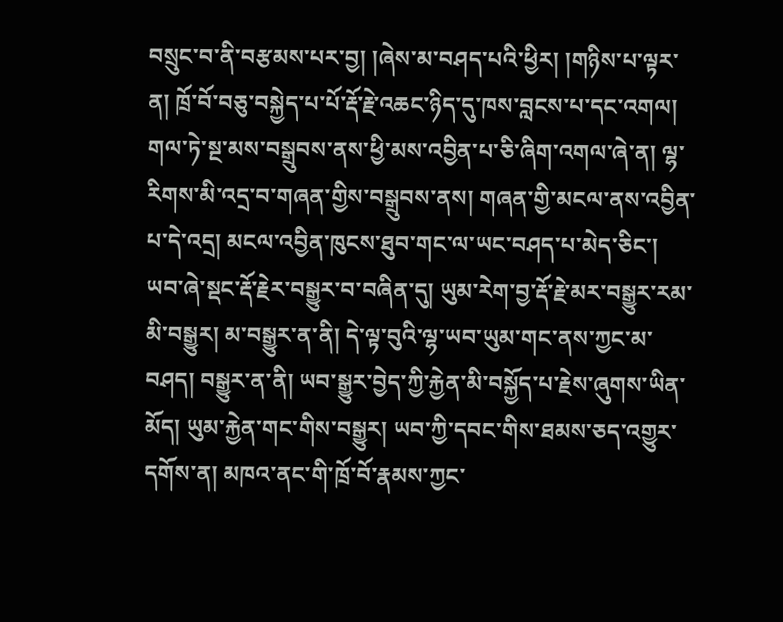བསྲུང་བ་ནི་བརྩམས་པར་བྱ། །ཞེས་མ་བཤད་པའི་ཕྱིར། །གཉིས་པ་ལྟར་ན། ཁྲོ་བོ་བཅུ་བསྐྱེད་པ་པོ་རྡོ་རྗེ་འཆང་ཉིད་དུ་ཁས་བླངས་པ་དང་འགལ། གལ་ཏེ་སྔ་མས་བསྒྲུབས་ནས་ཕྱི་མས་འབྱིན་པ་ཅི་ཞིག་འགལ་ཞེ་ན། ལྷ་རིགས་མི་འདྲ་བ་གཞན་གྱིས་བསྒྲུབས་ནས། གཞན་གྱི་མངལ་ནས་འབྱིན་པ་དེ་འདྲ། མངལ་འབྱིན་ཁུངས་ཐུབ་གང་ལ་ཡང་བཤད་པ་མེད་ཅིང་། ཡབ་ཞེ་སྡང་རྡོ་རྗེར་བསྒྱུར་བ་བཞིན་དུ། ཡུམ་རེག་བྱ་རྡོ་རྗེ་མར་བསྒྱུར་རམ་མི་བསྒྱུར། མ་བསྒྱུར་ན་ནི། དེ་ལྟ་བུའི་ལྷ་ཡབ་ཡུམ་གང་ནས་ཀྱང་མ་བཤད། བསྒྱུར་ན་ནི། ཡབ་སྒྱུར་བྱེད་ཀྱི་རྐྱེན་མི་བསྐྱོད་པ་རྗེས་ཞུགས་ཡིན་མོད། ཡུམ་རྐྱེན་གང་གིས་བསྒྱུར། ཡབ་ཀྱི་དབང་གིས་ཐམས་ཅད་འགྱུར་དགོས་ན། མཁའ་ནང་གི་ཁྲོ་བོ་རྣམས་ཀྱང་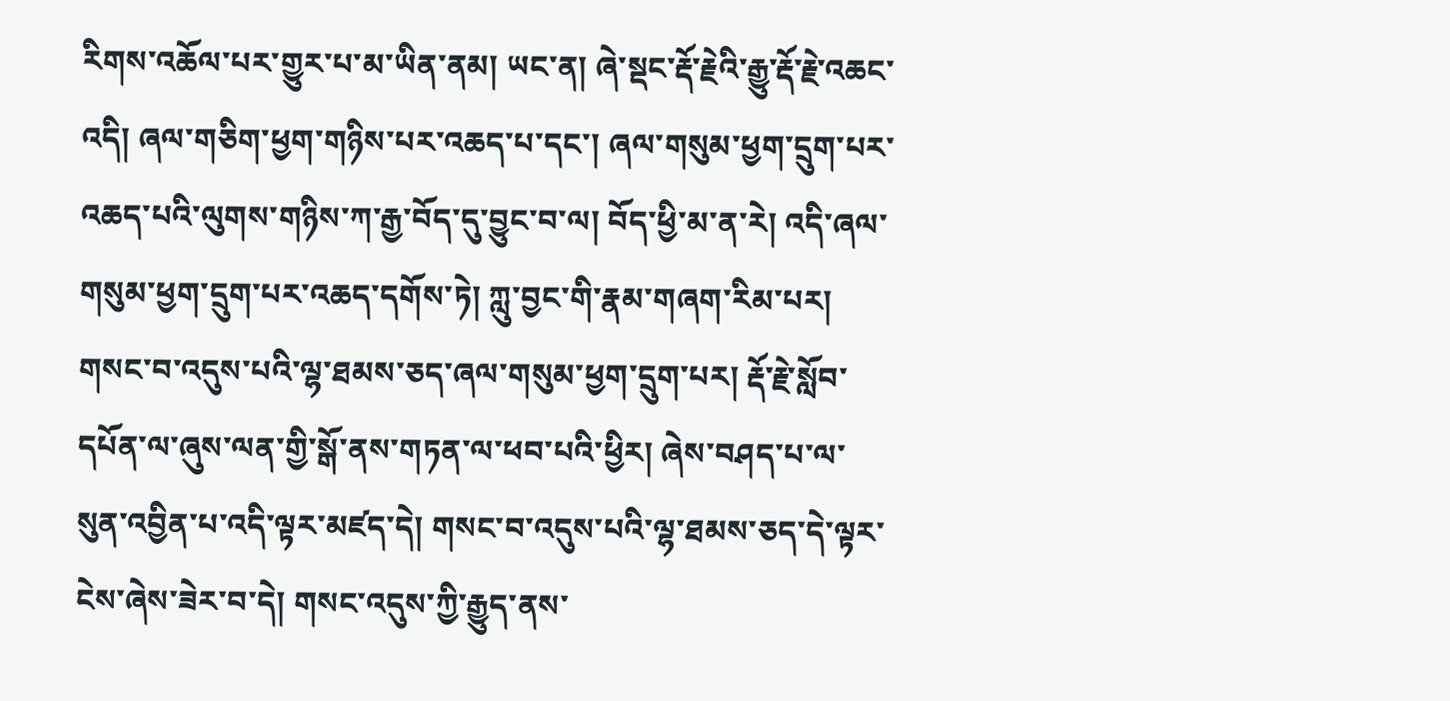རིགས་འཆོལ་པར་གྱུར་པ་མ་ཡིན་ནམ། ཡང་ན། ཞེ་སྡང་རྡོ་རྗེའི་རྒྱུ་རྡོ་རྗེ་འཆང་འདི། ཞལ་གཅིག་ཕྱག་གཉིས་པར་འཆད་པ་དང་། ཞལ་གསུམ་ཕྱག་དྲུག་པར་འཆད་པའི་ལུགས་གཉིས་ཀ་རྒྱ་བོད་དུ་བྱུང་བ་ལ། བོད་ཕྱི་མ་ན་རེ། འདི་ཞལ་གསུམ་ཕྱག་དྲུག་པར་འཆད་དགོས་ཏེ། ཀླུ་བྱང་གི་རྣམ་གཞག་རིམ་པར། གསང་བ་འདུས་པའི་ལྷ་ཐམས་ཅད་ཞལ་གསུམ་ཕྱག་དྲུག་པར། རྡོ་རྗེ་སློབ་དཔོན་ལ་ཞུས་ལན་གྱི་སྒོ་ནས་གཏན་ལ་ཕབ་པའི་ཕྱིར། ཞེས་བཤད་པ་ལ་སུན་འབྱིན་པ་འདི་ལྟར་མཛད་དེ། གསང་བ་འདུས་པའི་ལྷ་ཐམས་ཅད་དེ་ལྟར་ངེས་ཞེས་ཟེར་བ་དེ། གསང་འདུས་ཀྱི་རྒྱུད་ནས་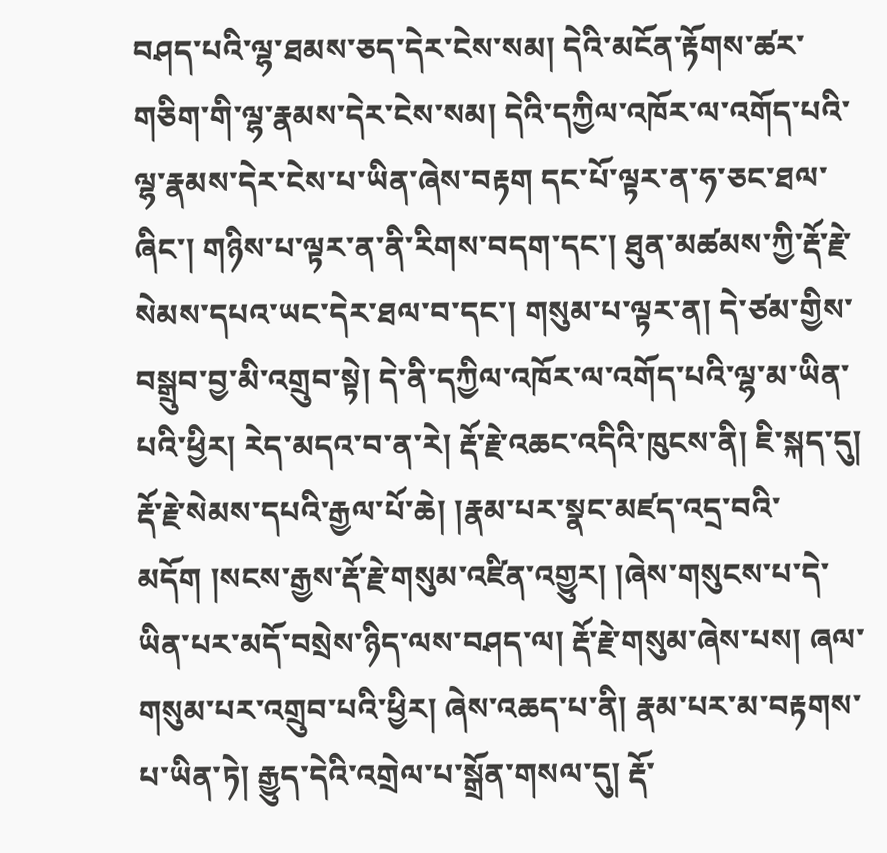བཤད་པའི་ལྷ་ཐམས་ཅད་དེར་ངེས་སམ། དེའི་མངོན་རྟོགས་ཚར་གཅིག་གི་ལྷ་རྣམས་དེར་ངེས་སམ། དེའི་དཀྱིལ་འཁོར་ལ་འགོད་པའི་ལྷ་རྣམས་དེར་ངེས་པ་ཡིན་ཞེས་བརྟག དང་པོ་ལྟར་ན་ཧ་ཅང་ཐལ་ཞིང་། གཉིས་པ་ལྟར་ན་ནི་རིགས་བདག་དང་། ཐུན་མཚམས་ཀྱི་རྡོ་རྗེ་སེམས་དཔའ་ཡང་དེར་ཐལ་བ་དང་། གསུམ་པ་ལྟར་ན། དེ་ཙམ་གྱིས་བསྒྲུབ་བྱ་མི་འགྲུབ་སྟེ། དེ་ནི་དཀྱིལ་འཁོར་ལ་འགོད་པའི་ལྷ་མ་ཡིན་པའི་ཕྱིར། རེད་མདའ་བ་ན་རེ། རྡོ་རྗེ་འཆང་འདིའི་ཁུངས་ནི། ཇི་སྐད་དུ། རྡོ་རྗེ་སེམས་དཔའི་རྒྱལ་པོ་ཆེ། །རྣམ་པར་སྣང་མཛད་འདྲ་བའི་མདོག །སངས་རྒྱས་རྡོ་རྗེ་གསུམ་འཛིན་འགྱུར། །ཞེས་གསུངས་པ་དེ་ཡིན་པར་མདོ་བསྲེས་ཉིད་ལས་བཤད་ལ། རྡོ་རྗེ་གསུམ་ཞེས་པས། ཞལ་གསུམ་པར་འགྲུབ་པའི་ཕྱིར། ཞེས་འཆད་པ་ནི། རྣམ་པར་མ་བརྟགས་པ་ཡིན་ཏེ། རྒྱུད་དེའི་འགྲེལ་པ་སྒྲོན་གསལ་དུ། རྡོ་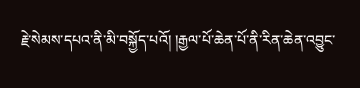རྗེ་སེམས་དཔའ་ནི་མི་བསྐྱོད་པའོ། །རྒྱལ་པོ་ཆེན་པོ་ནི་རིན་ཆེན་འབྱུང་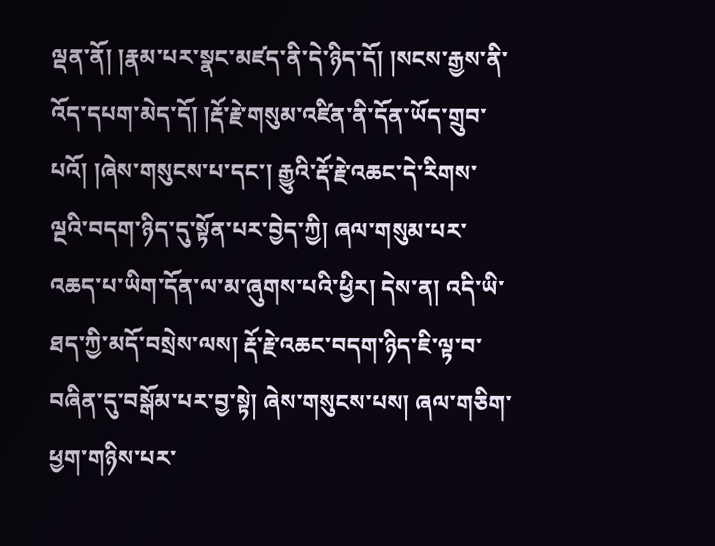ལྡན་ནོ། །རྣམ་པར་སྣང་མཛད་ནི་དེ་ཉིད་དོ། །སངས་རྒྱས་ནི་འོད་དཔག་མེད་དོ། །རྡོ་རྗེ་གསུམ་འཛིན་ནི་དོན་ཡོད་གྲུབ་པའོ། །ཞེས་གསུངས་པ་དང་། རྒྱུའི་རྡོ་རྗེ་འཆང་དེ་རིགས་ལྔའི་བདག་ཉིད་དུ་སྟོན་པར་བྱེད་ཀྱི། ཞལ་གསུམ་པར་འཆད་པ་ཡིག་དོན་ལ་མ་ཞུགས་པའི་ཕྱིར། དེས་ན། འདི་ཡི་ཐད་ཀྱི་མདོ་བསྲེས་ལས། རྡོ་རྗེ་འཆང་བདག་ཉིད་ཇི་ལྟ་བ་བཞིན་དུ་བསྒོམ་པར་བྱ་སྟེ། ཞེས་གསུངས་པས། ཞལ་གཅིག་ཕྱག་གཉིས་པར་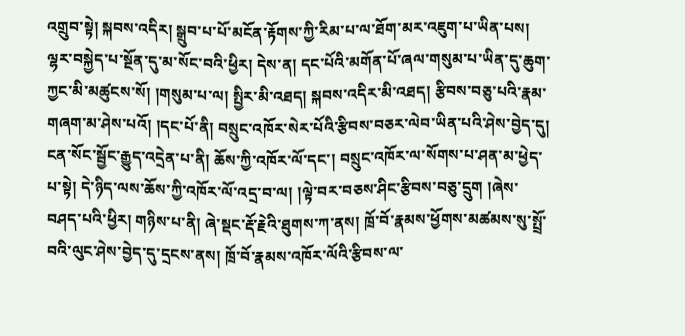འགྲུབ་སྟེ། སྐབས་འདིར། སྒྲུབ་པ་པོ་མངོན་རྟོགས་ཀྱི་རིམ་པ་ལ་ཐོག་མར་འཇུག་པ་ཡིན་པས། ལྷར་བསྐྱེད་པ་སྔོན་དུ་མ་སོང་བའི་ཕྱིར། དེས་ན། དང་པོའི་མགོན་པོ་ཞལ་གསུམ་པ་ཡིན་དུ་ཆུག་ཀྱང་མི་མཚུངས་སོ། །གསུམ་པ་ལ། སྤྱིར་མི་འཐད། སྐབས་འདིར་མི་འཐད། རྩིབས་བཅུ་པའི་རྣམ་གཞག་མ་ཤེས་པའོ། །དང་པོ་ནི། བསྲུང་འཁོར་སེར་པོའི་རྩིབས་བཅར་ལེབ་ཡིན་པའི་ཤེས་བྱེད་དུ། ངན་སོང་སྦྱོང་རྒྱུད་འདྲེན་པ་ནི། ཆོས་ཀྱི་འཁོར་ལོ་དང་། བསྲུང་འཁོར་ལ་སོགས་པ་ཤན་མ་ཕྱེད་པ་སྟེ། དེ་ཉིད་ལས་ཆོས་ཀྱི་འཁོར་ལོ་འདྲ་བ་ལ། །ལྟེ་བར་བཅས་ཤིང་རྩིབས་བཅུ་དྲུག །ཞེས་བཤད་པའི་ཕྱིར། གཉིས་པ་ནི། ཞེ་སྡང་རྡོ་རྗེའི་ཐུགས་ཀ་ནས། ཁྲོ་བོ་རྣམས་ཕྱོགས་མཚམས་སུ་སྤྲོ་བའི་ལུང་ཤེས་བྱེད་དུ་དྲངས་ནས། ཁྲོ་བོ་རྣམས་འཁོར་ལོའི་རྩིབས་ལ་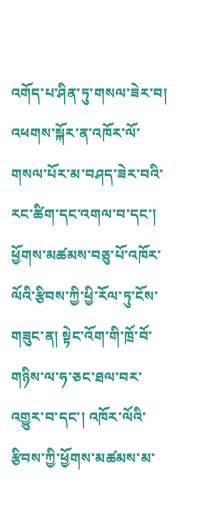འགོད་པ་ཤིན་ཏུ་གསལ་ཟེར་བ། འཕགས་སྐོར་ན་འཁོར་ལོ་གསལ་པོར་མ་བཤད་ཟེར་བའི་རང་ཚིག་དང་འགལ་བ་དང་། ཕྱོགས་མཚམས་བཅུ་པོ་འཁོར་ལོའི་རྩིབས་ཀྱི་ཕྱི་རོལ་ཏུ་ངོས་གཟུང་ན། སྟེང་འོག་གི་ཁྲོ་བོ་གཉིས་ལ་ཧ་ཅང་ཐལ་བར་འགྱུར་བ་དང་། འཁོར་ལོའི་རྩིབས་ཀྱི་ཕྱོགས་མཚམས་མ་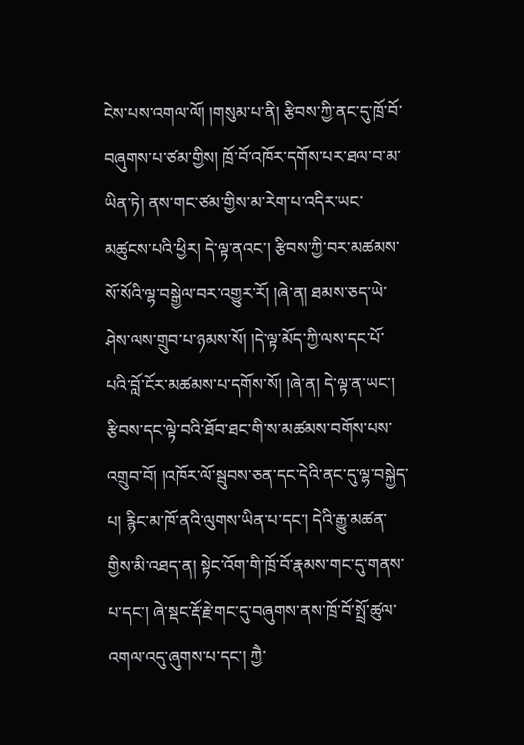ངེས་པས་འགལ་ལོ། །གསུམ་པ་ནི། རྩིབས་ཀྱི་ནང་དུ་ཁྲོ་བོ་བཞུགས་པ་ཙམ་གྱིས། ཁྲོ་བོ་འཁོར་དགོས་པར་ཐལ་བ་མ་ཡིན་ཏེ། ནས་གང་ཙམ་གྱིས་མ་རེག་པ་འདིར་ཡང་མཚུངས་པའི་ཕྱིར། དེ་ལྟ་ནའང་། རྩིབས་ཀྱི་བར་མཚམས་སོ་སོའི་ལྷ་བསྒྱེལ་བར་འགྱུར་རོ། །ཞེ་ན། ཐམས་ཅད་ཡེ་ཤེས་ལས་གྲུབ་པ་ཉམས་སོ། །དེ་ལྟ་མོད་ཀྱི་ལས་དང་པོ་པའི་བློ་ངོར་མཚམས་པ་དགོས་སོ། །ཞེ་ན། དེ་ལྟ་ན་ཡང་། རྩིབས་དང་ལྟེ་བའི་ཐོབ་ཐང་གི་ས་མཚམས་བགོས་པས་འགྲུབ་བོ། །འཁོར་ལོ་སྦུབས་ཅན་དང་དེའི་ནང་དུ་ལྷ་བསྐྱེད་པ། རྙིང་མ་ཁོ་ནའི་ལུགས་ཡིན་པ་དང་། དེའི་རྒྱུ་མཚན་གྱིས་མི་འཐད་ན། སྟེང་འོག་གི་ཁྲོ་བོ་རྣམས་གང་དུ་གནས་པ་དང་། ཞེ་སྡང་རྡོ་རྗེ་གང་དུ་བཞུགས་ནས་ཁྲོ་བོ་སྤྲོ་ཚུལ་འགལ་འདུ་ཞུགས་པ་དང་། ཀྱཻ་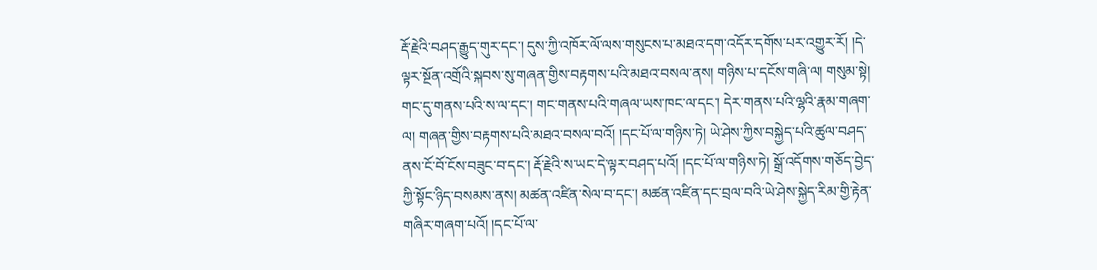རྡོ་རྗེའི་བཤད་རྒྱུད་གུར་དང་། དུས་ཀྱི་འཁོར་ལོ་ལས་གསུངས་པ་མཐའ་དག་འདོར་དགོས་པར་འགྱུར་རོ། །དེ་ལྟར་སྔོན་འགྲོའི་སྐབས་སུ་གཞན་གྱིས་བརྟགས་པའི་མཐའ་བསལ་ནས། གཉིས་པ་དངོས་གཞི་ལ། གསུམ་སྟེ། གང་དུ་གནས་པའི་ས་ལ་དང་། གང་གནས་པའི་གཞལ་ཡས་ཁང་ལ་དང་། དེར་གནས་པའི་ལྷའི་རྣམ་གཞག་ལ། གཞན་གྱིས་བརྟགས་པའི་མཐའ་བསལ་བའོ། །དང་པོ་ལ་གཉིས་ཏེ། ཡེ་ཤེས་ཀྱིས་བསྐྱེད་པའི་ཚུལ་བཤད་ནས་ངོ་བོ་ངོས་བཟུང་བ་དང་། རྡོ་རྗེའི་ས་ཡང་དེ་ལྟར་བཤད་པའོ། །དང་པོ་ལ་གཉིས་ཏེ། སྒྲོ་འདོགས་གཅོད་བྱེད་ཀྱི་སྟོང་ཉིད་བསམས་ནས། མཚན་འཛིན་སེལ་བ་དང་། མཚན་འཛིན་དང་བྲལ་བའི་ཡེ་ཤེས་སྐྱེད་རིམ་གྱི་རྟེན་གཞིར་གཞག་པའོ། །དང་པོ་ལ་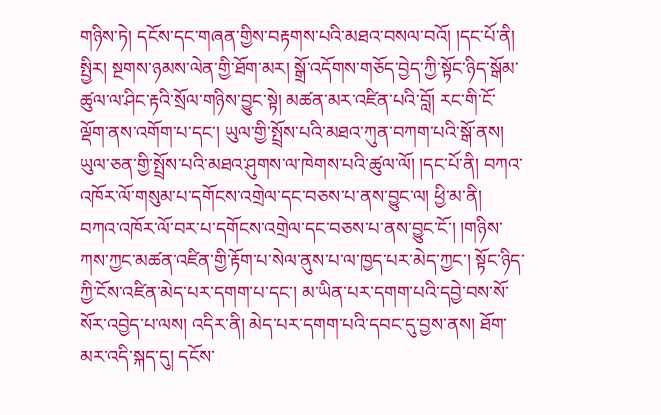གཉིས་ཏེ། དངོས་དང་གཞན་གྱིས་བརྟགས་པའི་མཐའ་བསལ་བའོ། །དང་པོ་ནི། སྤྱིར། སྔགས་ཉམས་ལེན་གྱི་ཐོག་མར། སྒྲོ་འདོགས་གཅོད་བྱེད་ཀྱི་སྟོང་ཉིད་སྒོམ་ཚུལ་ལ་ཤིང་རྟའི་སྲོལ་གཉིས་བྱུང་སྟེ། མཚན་མར་འཛིན་པའི་བློ། རང་གི་ངོ་ལྡོག་ནས་འགོག་པ་དང་། ཡུལ་གྱི་སྤྲོས་པའི་མཐའ་ཀུན་བཀག་པའི་སྒོ་ནས། ཡུལ་ཅན་གྱི་སྤྲོས་པའི་མཐའ་ཤུགས་ལ་ཁེགས་པའི་ཚུལ་ལོ། །དང་པོ་ནི། བཀའ་འཁོར་ལོ་གསུམ་པ་དགོངས་འགྲེལ་དང་བཅས་པ་ནས་བྱུང་ལ། ཕྱི་མ་ནི། བཀའ་འཁོར་ལོ་བར་པ་དགོངས་འགྲེལ་དང་བཅས་པ་ནས་བྱུང་ངོ་། །གཉིས་ཀས་ཀྱང་མཚན་འཛིན་གྱི་རྟོག་པ་སེལ་ནུས་པ་ལ་ཁྱད་པར་མེད་ཀྱང་། སྟོང་ཉིད་ཀྱི་ངོས་འཛིན་མེད་པར་དགག་པ་དང་། མ་ཡིན་པར་དགག་པའི་དབྱེ་བས་སོ་སོར་འབྱེད་པ་ལས། འདིར་ནི། མེད་པར་དགག་པའི་དབང་དུ་བྱས་ནས། ཐོག་མར་འདི་སྐད་དུ། དངོས་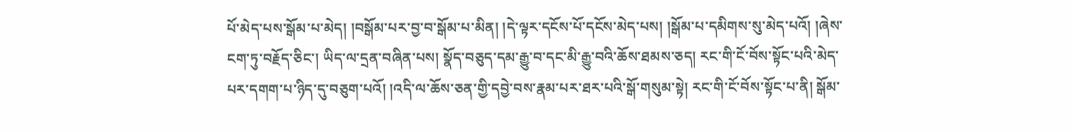པོ་མེད་པས་སྒོམ་པ་མེད། །བསྒོམ་པར་བྱ་བ་སྒོམ་པ་མིན། །དེ་ལྟར་དངོས་པོ་དངོས་མེད་པས། །སྒོམ་པ་དམིགས་སུ་མེད་པའོ། །ཞེས་ངག་ཏུ་བརྗོད་ཅིང་། ཡིད་ལ་དྲན་བཞིན་པས། སྣོད་བཅུད་དམ་རྒྱུ་བ་དང་མི་རྒྱུ་བའི་ཆོས་ཐམས་ཅད། རང་གི་ངོ་བོས་སྟོང་པའི་མེད་པར་དགག་པ་ཉིད་དུ་བཅུག་པའོ། །འདི་ལ་ཆོས་ཅན་གྱི་དབྱེ་བས་རྣམ་པར་ཐར་པའི་སྒོ་གསུམ་སྟེ། རང་གི་ངོ་བོས་སྟོང་པ་ནི། སྒོམ་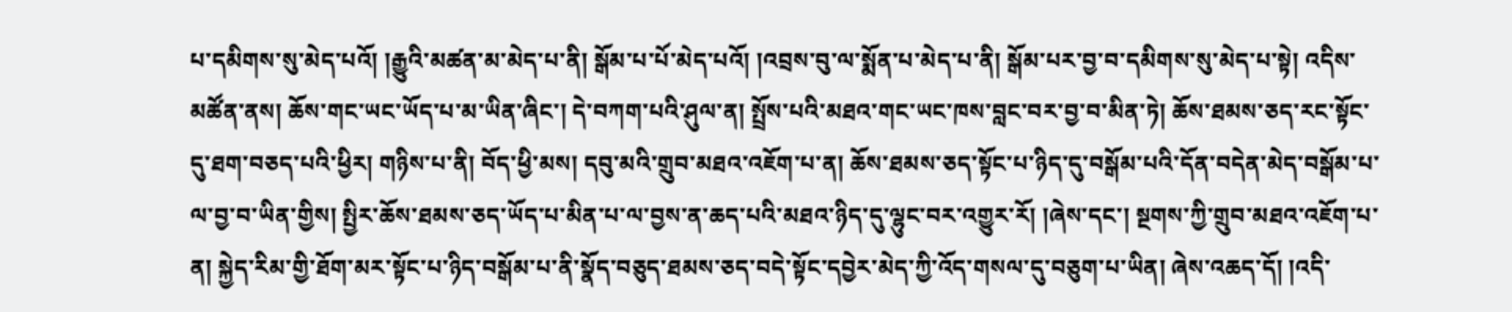པ་དམིགས་སུ་མེད་པའོ། །རྒྱུའི་མཚན་མ་མེད་པ་ནི། སྒོམ་པ་པོ་མེད་པའོ། །འབྲས་བུ་ལ་སྨོན་པ་མེད་པ་ནི། སྒོམ་པར་བྱ་བ་དམིགས་སུ་མེད་པ་སྟེ། འདིས་མཚོན་ནས། ཆོས་གང་ཡང་ཡོད་པ་མ་ཡིན་ཞིང་། དེ་བཀག་པའི་ཤུལ་ན། སྤྲོས་པའི་མཐའ་གང་ཡང་ཁས་བླང་བར་བྱ་བ་མིན་ཏེ། ཆོས་ཐམས་ཅད་རང་སྟོང་དུ་ཐག་བཅད་པའི་ཕྱིར། གཉིས་པ་ནི། བོད་ཕྱི་མས། དབུ་མའི་གྲུབ་མཐའ་འཇོག་པ་ན། ཆོས་ཐམས་ཅད་སྟོང་པ་ཉིད་དུ་བསྒོམ་པའི་དོན་བདེན་མེད་བསྒོམ་པ་ལ་བྱ་བ་ཡིན་གྱིས། སྤྱིར་ཆོས་ཐམས་ཅད་ཡོད་པ་མིན་པ་ལ་བྱས་ན་ཆད་པའི་མཐའ་ཉིད་དུ་ལྷུང་བར་འགྱུར་རོ། །ཞེས་དང་། སྔགས་ཀྱི་གྲུབ་མཐའ་འཇོག་པ་ན། སྐྱེད་རིམ་གྱི་ཐོག་མར་སྟོང་པ་ཉིད་བསྒོམ་པ་ནི་སྣོད་བཅུད་ཐམས་ཅད་བདེ་སྟོང་དབྱེར་མེད་ཀྱི་འོད་གསལ་དུ་བཅུག་པ་ཡིན། ཞེས་འཆད་དོ། །འདི་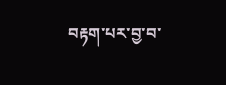བརྟག་པར་བྱ་བ་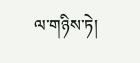ལ་གཉིས་ཏེ།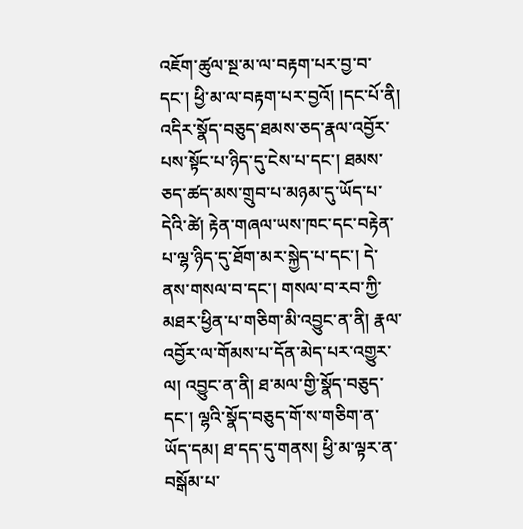འཇོག་ཚུལ་སྔ་མ་ལ་བརྟག་པར་བྱ་བ་དང་། ཕྱི་མ་ལ་བརྟག་པར་བྱའོ། །དང་པོ་ནི། འདིར་སྣོད་བཅུད་ཐམས་ཅད་རྣལ་འབྱོར་པས་སྟོང་པ་ཉིད་དུ་ངེས་པ་དང་། ཐམས་ཅད་ཚད་མས་གྲུབ་པ་མཉམ་དུ་ཡོད་པ་དེའི་ཚེ། རྟེན་གཞལ་ཡས་ཁང་དང་བརྟེན་པ་ལྷ་ཉིད་དུ་ཐོག་མར་སྐྱེད་པ་དང་། དེ་ནས་གསལ་བ་དང་། གསལ་བ་རབ་ཀྱི་མཐར་ཕྱིན་པ་གཅིག་མི་འབྱུང་ན་ནི། རྣལ་འབྱོར་ལ་གོམས་པ་དོན་མེད་པར་འགྱུར་ལ། འབྱུང་ན་ནི། ཐ་མལ་གྱི་སྣོད་བཅུད་དང་། ལྷའི་སྣོད་བཅུད་གོ་ས་གཅིག་ན་ཡོད་དམ། ཐ་དད་དུ་གནས། ཕྱི་མ་ལྟར་ན་བསྒོམ་པ་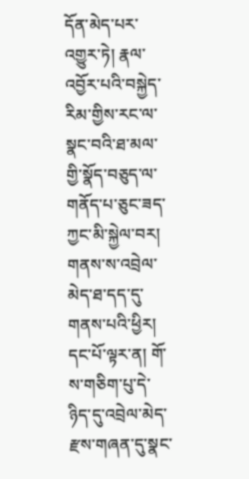དོན་མེད་པར་འགྱུར་ཏེ། རྣལ་འབྱོར་པའི་བསྐྱེད་རིམ་གྱིས་རང་ལ་སྣང་བའི་ཐ་མལ་གྱི་སྣོད་བཅུད་ལ་གནོད་པ་ཅུང་ཟད་ཀྱང་མི་སྐྱེལ་བར། གནས་ས་འབྲེལ་མེད་ཐ་དད་དུ་གནས་པའི་ཕྱིར། དང་པོ་ལྟར་ན། གོ་ས་གཅིག་པུ་དེ་ཉིད་དུ་འབྲེལ་མེད་རྫས་གཞན་དུ་སྣང་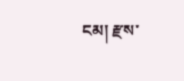ངམ། རྫས་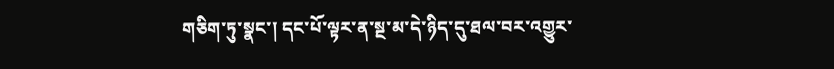གཅིག་ཏུ་སྣང་། དང་པོ་ལྟར་ན་སྔ་མ་དེ་ཉིད་དུ་ཐལ་བར་འགྱུར་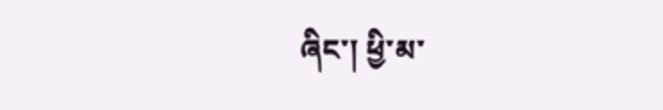ཞིང་། ཕྱི་མ་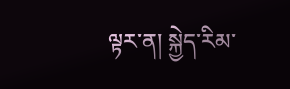ལྟར་ན། སྐྱེད་རིམ་